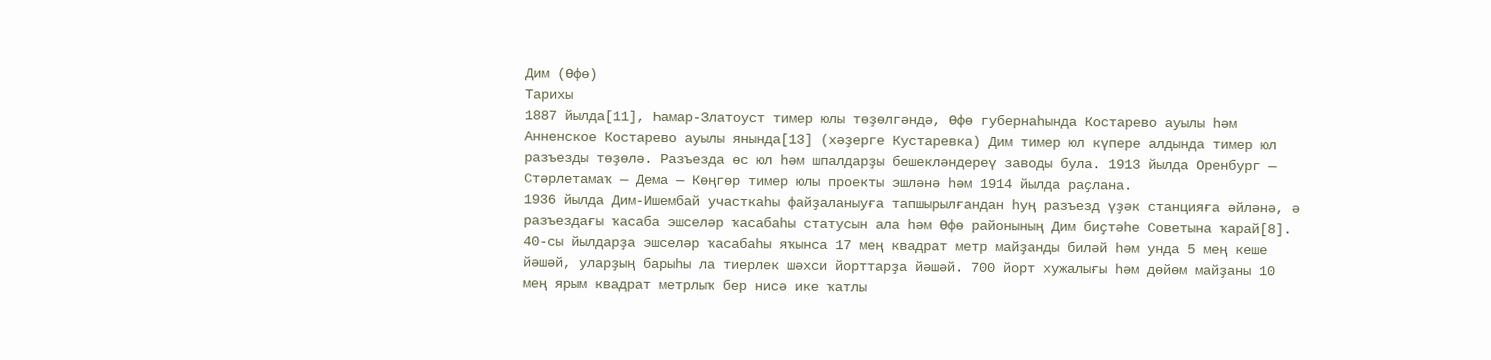Дим (Өфө)
Тарихы
1887 йылда[11], Һамар-Златоуст тимер юлы төҙөлгәндә, Өфө губернаһында Костарево ауылы һәм Анненское Костарево ауылы янында[13] (хәҙерге Кустаревка) Дим тимер юл күпере алдында тимер юл разъезды төҙөлә. Разъезда өс юл һәм шпалдарҙы бешекләндереү заводы була. 1913 йылда Оренбург — Стәрлетамаҡ — Дема — Көңгөр тимер юлы проекты эшләнә һәм 1914 йылда раҫлана.
1936 йылда Дим-Ишембай участкаһы файҙаланыуға тапшырылғандан һуң разъезд үҙәк станцияға әйләнә, ә разъездағы ҡасаба эшселәр ҡасабаһы статусын ала һәм Өфө районының Дим биҫтәһе Советына ҡарай[8].
40-сы йылдарҙа эшселәр ҡасабаһы яҡынса 17 мең квадрат метр майҙанды биләй һәм унда 5 мең кеше йәшәй, уларҙың барыһы ла тиерлек шәхси йорттарҙа йәшәй. 700 йорт хужалығы һәм дөйөм майҙаны 10 мең ярым квадрат метрлыҡ бер нисә ике ҡатлы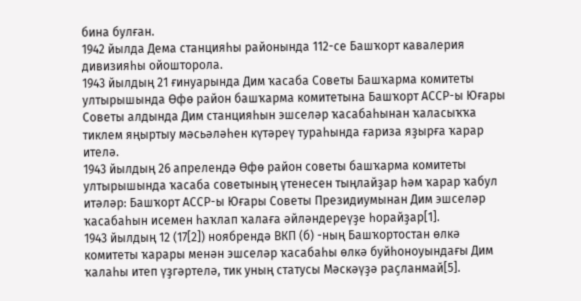бина булған.
1942 йылда Дема станцияһы районында 112-се Башҡорт кавалерия дивизияһы ойошторола.
1943 йылдың 21 ғинуарында Дим ҡасаба Советы Башҡарма комитеты ултырышында Өфө район башҡарма комитетына Башҡорт АССР-ы Юғары Советы алдында Дим станцияһын эшселәр ҡасабаһынан ҡаласыҡҡа тиклем яңыртыу мәсьәләһен күтәреү тураһында ғариза яҙырға ҡарар ителә.
1943 йылдың 26 апрелендә Өфө район советы башҡарма комитеты ултырышында ҡасаба советының үтенесен тыңлайҙар һәм ҡарар ҡабул итәләр: Башҡорт АССР-ы Юғары Советы Президиумынан Дим эшселәр ҡасабаһын исемен һаҡлап ҡалаға әйләндереүҙе һорайҙар[1].
1943 йылдың 12 (17[2]) ноябрендә ВКП (б) -ның Башҡортостан өлкә комитеты ҡарары менән эшселәр ҡасабаһы өлкә буйһоноуындағы Дим ҡалаһы итеп үҙгәртелә, тик уның статусы Мәскәүҙә раҫланмай[5].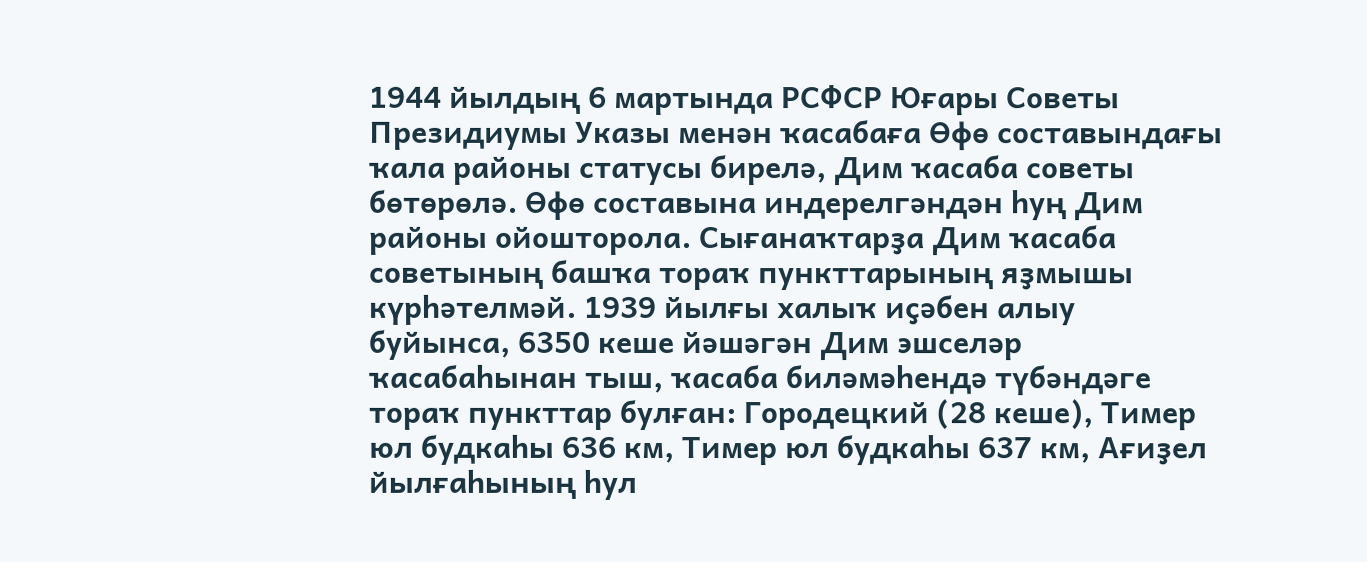1944 йылдың 6 мартында РСФСР Юғары Советы Президиумы Указы менән ҡасабаға Өфө составындағы ҡала районы статусы бирелә, Дим ҡасаба советы бөтөрөлә. Өфө составына индерелгәндән һуң Дим районы ойошторола. Сығанаҡтарҙа Дим ҡасаба советының башҡа тораҡ пункттарының яҙмышы күрһәтелмәй. 1939 йылғы халыҡ иҫәбен алыу буйынса, 6350 кеше йәшәгән Дим эшселәр ҡасабаһынан тыш, ҡасаба биләмәһендә түбәндәге тораҡ пункттар булған: Городецкий (28 кеше), Тимер юл будкаһы 636 км, Тимер юл будкаһы 637 км, Ағиҙел йылғаһының һул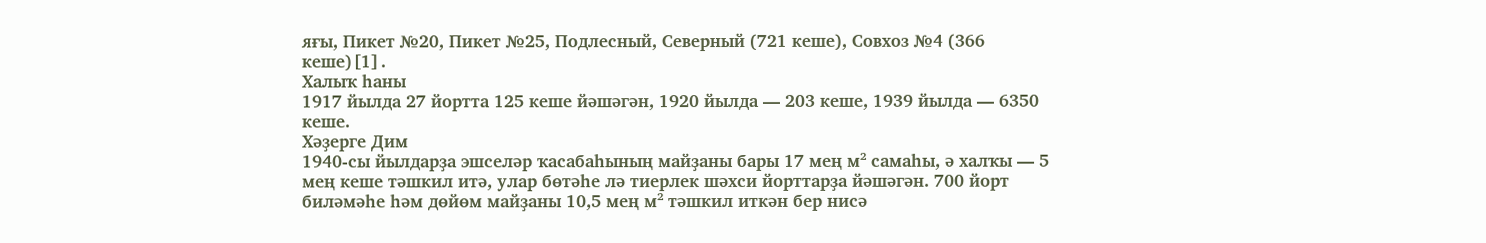яғы, Пикет №20, Пикет №25, Подлесный, Северный (721 кеше), Совхоз №4 (366 кеше)[1].
Халыҡ һаны
1917 йылда 27 йортта 125 кеше йәшәгән, 1920 йылда — 203 кеше, 1939 йылда — 6350 кеше.
Хәҙерге Дим
1940-сы йылдарҙа эшселәр ҡасабаһының майҙаны бары 17 мең м² самаһы, ә халҡы — 5 мең кеше тәшкил итә, улар бөтәһе лә тиерлек шәхси йорттарҙа йәшәгән. 700 йорт биләмәһе һәм дөйөм майҙаны 10,5 мең м² тәшкил иткән бер нисә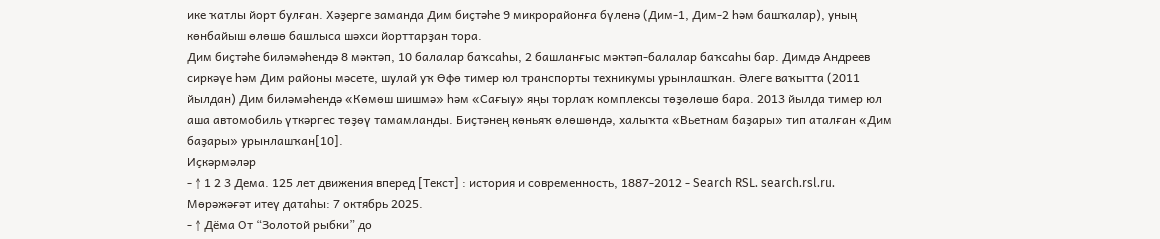ике ҡатлы йорт булған. Хәҙерге заманда Дим биҫтәһе 9 микрорайонға бүленә (Дим-1, Дим-2 һәм башҡалар), уның көнбайыш өлөшө башлыса шәхси йорттарҙан тора.
Дим биҫтәһе биләмәһендә 8 мәктәп, 10 балалар баҡсаһы, 2 башланғыс мәктәп-балалар баҡсаһы бар. Димдә Андреев сиркәүе һәм Дим районы мәсете, шулай уҡ Өфө тимер юл транспорты техникумы урынлашҡан. Әлеге ваҡытта (2011 йылдан) Дим биләмәһендә «Көмөш шишмә» һәм «Сағыу» яңы торлаҡ комплексы төҙөлөшө бара. 2013 йылда тимер юл аша автомобиль үткәргес төҙөү тамамланды. Биҫтәнең көньяҡ өлөшөндә, халыҡта «Вьетнам баҙары» тип аталған «Дим баҙары» урынлашҡан[10].
Иҫкәрмәләр
- ↑ 1 2 3 Дема. 125 лет движения вперед [Текст] : история и современность, 1887-2012 - Search RSL. search.rsl.ru. Мөрәжәғәт итеү датаһы: 7 октябрь 2025.
- ↑ Дёма От “Золотой рыбки” до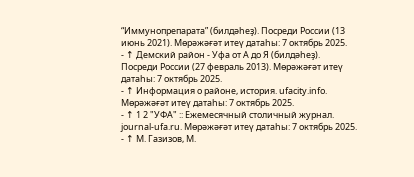“Иммунопрепарата” (билдәһеҙ). Посреди России (13 июнь 2021). Мөрәжәғәт итеү датаһы: 7 октябрь 2025.
- ↑ Демский район - Уфа от А до Я (билдәһеҙ). Посреди России (27 февраль 2013). Мөрәжәғәт итеү датаһы: 7 октябрь 2025.
- ↑ Информация о районе, история. ufacity.info. Мөрәжәғәт итеү датаһы: 7 октябрь 2025.
- ↑ 1 2 "УФА" :: Ежемесячный столичный журнал. journal-ufa.ru. Мөрәжәғәт итеү датаһы: 7 октябрь 2025.
- ↑ М. Газизов, М.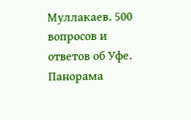Муллакаев. 500 вопросов и ответов об Уфе. Панорама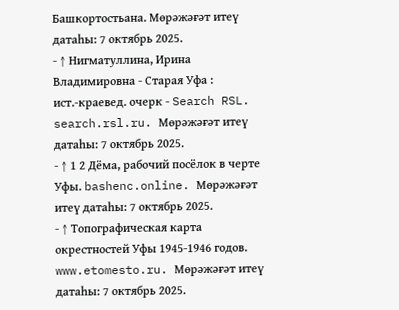Башкортостьана. Мөрәжәғәт итеү датаһы: 7 октябрь 2025.
- ↑ Нигматуллина, Ирина Владимировна - Старая Уфа : ист.-краевед. очерк - Search RSL. search.rsl.ru. Мөрәжәғәт итеү датаһы: 7 октябрь 2025.
- ↑ 1 2 Дёма, рабочий посёлок в черте Уфы. bashenc.online. Мөрәжәғәт итеү датаһы: 7 октябрь 2025.
- ↑ Топографическая карта окрестностей Уфы 1945-1946 годов. www.etomesto.ru. Мөрәжәғәт итеү датаһы: 7 октябрь 2025.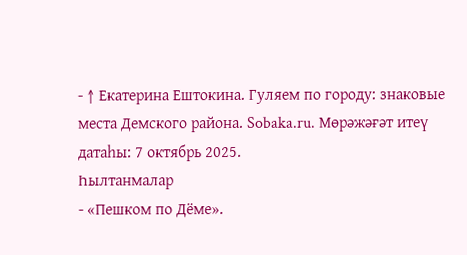- ↑ Екатерина Ештокина. Гуляем по городу: знаковые места Демского района. Sobaka.ru. Мөрәжәғәт итеү датаһы: 7 октябрь 2025.
Һылтанмалар
- «Пешком по Дёме».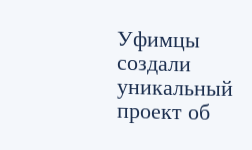Уфимцы создали уникальный проект об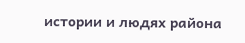истории и людях района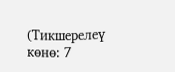(Тикшерелеү көнө: 7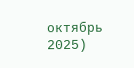октябрь 2025)